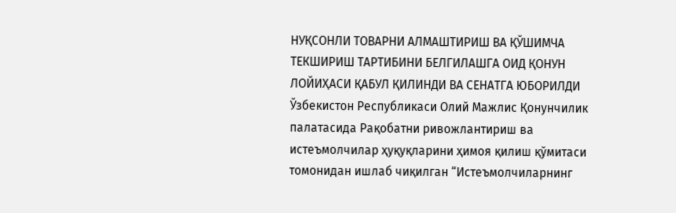НУҚСОНЛИ ТОВАРНИ АЛМАШТИРИШ ВА ҚЎШИМЧА ТЕКШИРИШ ТАРТИБИНИ БЕЛГИЛАШГА ОИД ҚОНУН ЛОЙИҲАСИ ҚАБУЛ ҚИЛИНДИ ВА СЕНАТГА ЮБОРИЛДИ
Ўзбекистон Республикаси Олий Мажлис Қонунчилик палатасида Рақобатни ривожлантириш ва истеъмолчилар ҳуқуқларини ҳимоя қилиш қўмитаси томонидан ишлаб чиқилган “Истеъмолчиларнинг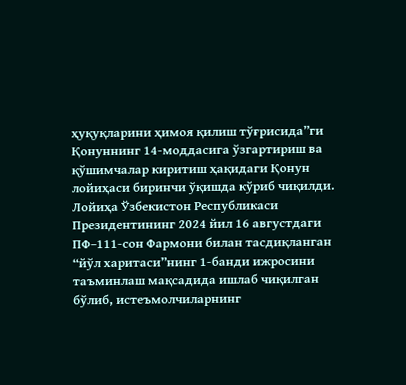ҳуқуқларини ҳимоя қилиш тўғрисида”ги Қонуннинг 14-моддасига ўзгартириш ва қўшимчалар киритиш ҳақидаги Қонун лойиҳаси биринчи ўқишда кўриб чиқилди.
Лойиҳа Ўзбекистон Республикаси Президентининг 2024 йил 16 августдаги ПФ–111-сон Фармони билан тасдиқланган “йўл харитаси”нинг 1-банди ижросини таъминлаш мақсадида ишлаб чиқилган бўлиб, истеъмолчиларнинг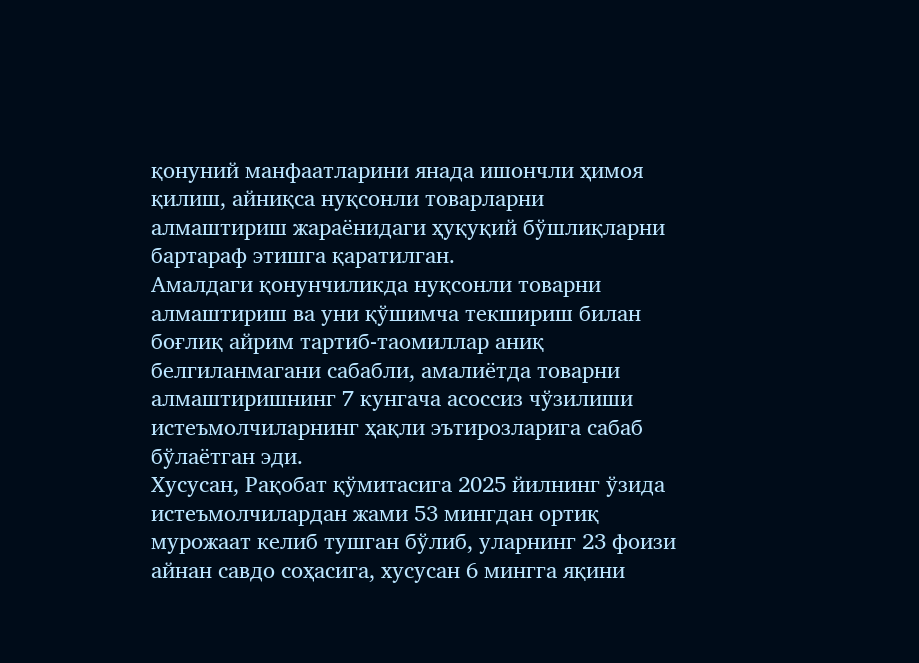қонуний манфаатларини янада ишончли ҳимоя қилиш, айниқса нуқсонли товарларни алмаштириш жараёнидаги ҳуқуқий бўшлиқларни бартараф этишга қаратилган.
Амалдаги қонунчиликда нуқсонли товарни алмаштириш ва уни қўшимча текшириш билан боғлиқ айрим тартиб-таомиллар аниқ белгиланмагани сабабли, амалиётда товарни алмаштиришнинг 7 кунгача асоссиз чўзилиши истеъмолчиларнинг ҳақли эътирозларига сабаб бўлаётган эди.
Хусусан, Рақобат қўмитасига 2025 йилнинг ўзида истеъмолчилардан жами 53 мингдан ортиқ мурожаат келиб тушган бўлиб, уларнинг 23 фоизи айнан савдо соҳасига, хусусан 6 мингга яқини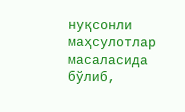нуқсонли маҳсулотлар масаласида бўлиб,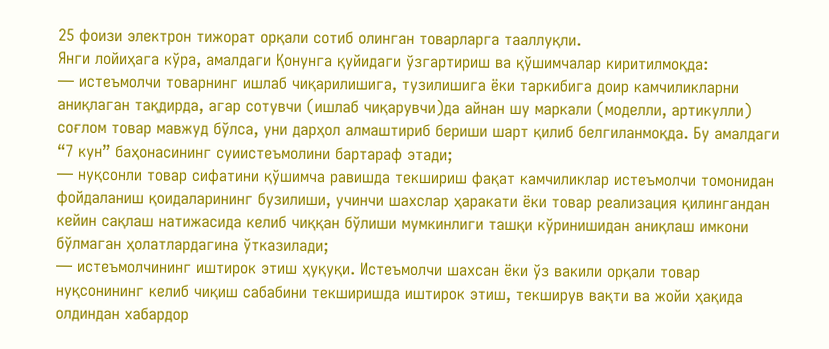25 фоизи электрон тижорат орқали сотиб олинган товарларга тааллуқли.
Янги лойиҳага кўра, амалдаги Қонунга қуйидаги ўзгартириш ва қўшимчалар киритилмоқда:
— истеъмолчи товарнинг ишлаб чиқарилишига, тузилишига ёки таркибига доир камчиликларни аниқлаган тақдирда, агар сотувчи (ишлаб чиқарувчи)да айнан шу маркали (моделли, артикулли) соғлом товар мавжуд бўлса, уни дарҳол алмаштириб бериши шарт қилиб белгиланмоқда. Бу амалдаги “7 кун” баҳонасининг суиистеъмолини бартараф этади;
— нуқсонли товар сифатини қўшимча равишда текшириш фақат камчиликлар истеъмолчи томонидан фойдаланиш қоидаларининг бузилиши, учинчи шахслар ҳаракати ёки товар реализация қилингандан кейин сақлаш натижасида келиб чиққан бўлиши мумкинлиги ташқи кўринишидан аниқлаш имкони бўлмаган ҳолатлардагина ўтказилади;
— истеъмолчининг иштирок этиш ҳуқуқи. Истеъмолчи шахсан ёки ўз вакили орқали товар нуқсонининг келиб чиқиш сабабини текширишда иштирок этиш, текширув вақти ва жойи ҳақида олдиндан хабардор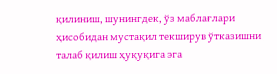қилиниш, шунингдек, ўз маблағлари ҳисобидан мустақил текширув ўтказишни талаб қилиш ҳуқуқига эга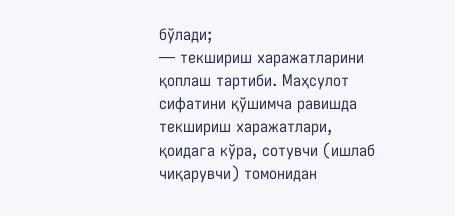бўлади;
— текшириш харажатларини қоплаш тартиби. Маҳсулот сифатини қўшимча равишда текшириш харажатлари, қоидага кўра, сотувчи (ишлаб чиқарувчи) томонидан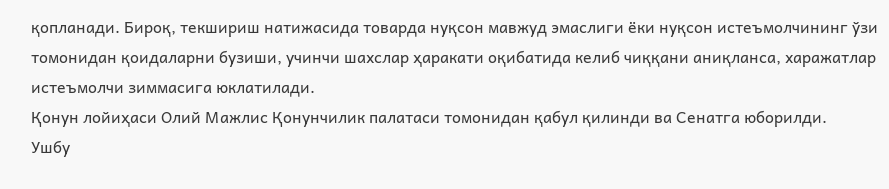қопланади. Бироқ, текшириш натижасида товарда нуқсон мавжуд эмаслиги ёки нуқсон истеъмолчининг ўзи томонидан қоидаларни бузиши, учинчи шахслар ҳаракати оқибатида келиб чиққани аниқланса, харажатлар истеъмолчи зиммасига юклатилади.
Қонун лойиҳаси Олий Мажлис Қонунчилик палатаси томонидан қабул қилинди ва Сенатга юборилди.
Ушбу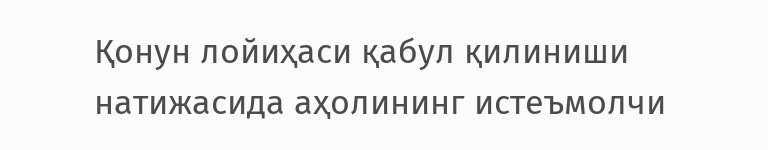Қонун лойиҳаси қабул қилиниши натижасида аҳолининг истеъмолчи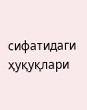сифатидаги ҳуқуқлари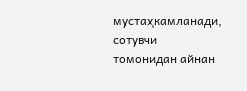мустаҳкамланади, сотувчи томонидан айнан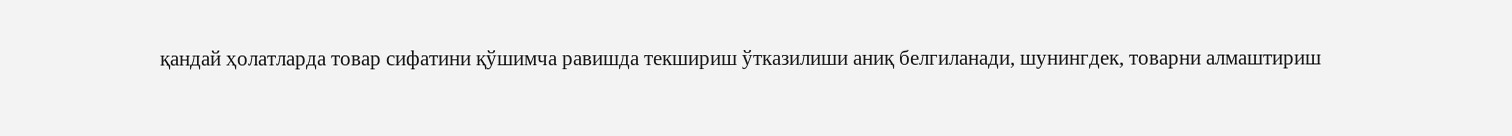қандай ҳолатларда товар сифатини қўшимча равишда текшириш ўтказилиши аниқ белгиланади, шунингдек, товарни алмаштириш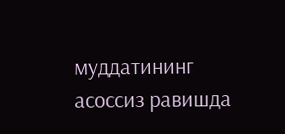муддатининг асоссиз равишда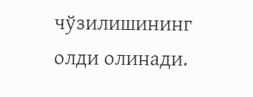чўзилишининг олди олинади.